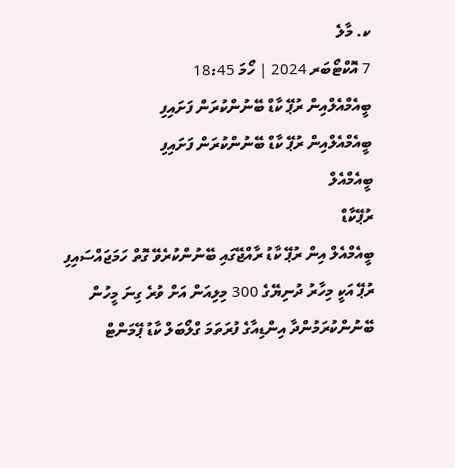ކ. މާލެ
7 އޮކްޓޯބަރ 2024 | ހޯމަ 18:45
ބީއެމްއެލްއިން ރުޕޭ ކާޑް ބޭނުންކުރަން ފަށައިފި
ބީއެމްއެލްއިން ރުޕޭ ކާޑް ބޭނުންކުރަން ފަށައިފި
ބީއެމްއެލް
ރުޕޭކާޑް
ބީއެމްއެލް އިން ރުޕޭ ކާޑު ރާއްޖޭގައި ބޭނުންކުރެވޭ ގޮތް ހަމަޖައްސައިފި
ރުޕޭ އަކީ މިހާރު ދުނިޔޭގެ 300 މިލިއަން އަށް ވުރެ ގިނަ މީހުން ބޭނުންކުރަމުންދާ އިންޑިއާގެ ފުރަތަމަ ގްލޯބަލް ކާޑު ޕޭމަންޓް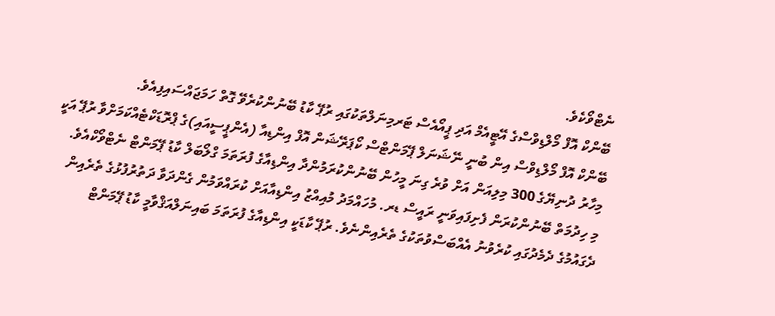ނެޓްވޯކެވެ.
ބޭންކް އޮފް މޯލްޑިވްސްގެ އޭޓީއެމް އަދި ޕީއޯއެސް ޓަރމިނަލްތަކުގައި ރުޕޭ ކާޑު ބޭނުންކުރެވޭ ގޮތް ހަމަޖައްސައިފިއެވެ.
ބޭންކް އޮފް މޯލްޑިވްސް އިން ބުނީ ނޭޝަނަލް ޕޭމަންޓްސް ކޯޕަރޭޝަން އޮފް އިންޑިއާ (އެންޕީސީއައި)ގެ ޕްރޮޑަކްޓެއްކަމަށްވާ ރުޕޭ އަކީ މިހާރު ދުނިޔޭގެ 300 މިލިއަން އަށް ވުރެ ގިނަ މީހުން ބޭނުންކުރަމުންދާ އިންޑިއާގެ ފުރަތަމަ ގްލޯބަލް ކާޑު ޕޭމަންޓް ނެޓްވޯކްއެވެ.
މި ހިދުމަތް ބޭނުންކުރަން ފެށިފައިވަނީ ރައީސް ޑރ. މުހައްމަދު މުއިއްޒު އިންޑިއާއަށް ކުރައްވަމުން ގެންދަވާ ދަތުރުފުޅުގެ ތެރެއިން ދެގައުމުގެ ދެމެދުގައި ކުރެވުނު އެއްބަސްވުތަކުގެ ތެރެއިންނެވެ. ރުޕޭ ކާޑަކީ އިންޑިއާގެ ފުރަތަމަ ބައިނަލްއަޤްވާމީ ކާޑު ޕޭމަންޓް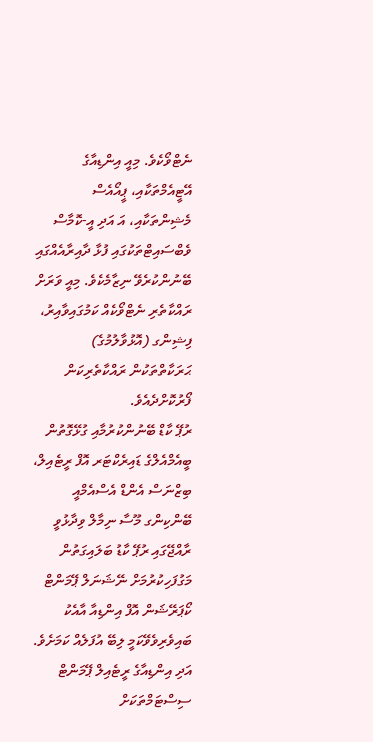ނެޓްވޯކެވެ. މިއީ އިންޑިއާގެ އޭޓީއެމްތަކާއި، ޕީއޯއެސް މެޝިންތަކާއި، އަ އަދި އީ-ކޮމާސް ވެބްސައިޓްތަކުގައި ފުޅާ ދާއިރާއެއްގައި ބޭނުންކުރެވޭ ނިޒާމެކެވެ. މިއީ ވަރަށް ރައްކާތެރި ނެޓްވޯކެއް ކަމުގައިވާއިރު، ފިޝިންގ (އޮޅުވާލުމުގެ) ޙަރަކާތްތަކުން ރައްކާތެރިކަން ފޯރުކޮށްދެއެވެ.
ރުޕޭ ކާޑް ބޭނުންކުރުމާއި ގުޅޭގޮތުން ބީއެމްއެލްގެ ޑައިރެކްޓަރ އޮފް ރީޓެއިލް، ބިޒްނަސް އެންޑް އެސްއެމްއީ ބޭންކިންގ މޫސާ ނިމާލް ވިދާޅުވީ ރާއްޖޭގައި ރުޕޭ ކާޑު ބަލައިގަތުން މަގުފަހިކުރުމަށް ނޭޝަނަލް ޕޭމަންޓް ކޯޕަރޭޝަން އޮފް އިންޑިއާ އާއެކު ބައިވެރިވެވޭކަމީ ލިބޭ އުފަލެއް ކަމަށެވެ. އަދި އިންޑިއާގެ ރީޓެއިލް ޕޭމަންޓް ސިސްޓަމްތަކަށް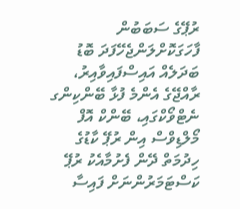ރުޕޭގެ ސަބަބުން ފާހަގަކޮށްލަންޖެހޭފަދަ ބޮޑު ބަދަލެއް އައިސްފައިވާއިރު، ރާއްޖޭގެ އެންމެ ފުޅާ ބޭންކިންގ ނެޓްވޯކްގައި، ބޭންކް އޮފް މޯލްޑިވްސް އިން ރުޕޭ ކާޑުގެ ހިދުމަތް ދޭން ފެށުމާއެކު ރުޕޭ ކަސްޓަމަރުންނަށް ފައިސާ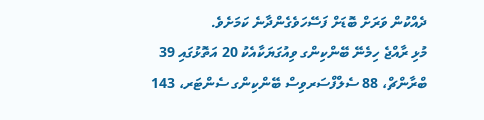ދެއްކުން ވަރަށް ބޮޑަށް ފަސޭހަވެގެންދާނެ ކަމަށެވެ.
މުޅި ރާއްޖެ ހިމެނޭ ބޭންކިންގ ވިއުގަޔަކާއެކު 20 އަތޮޅުގައި 39 ބްރާންޗް، 88 ސެލްފްސަރވިސް ބޭންކިންގ ސެންޓަރ، 143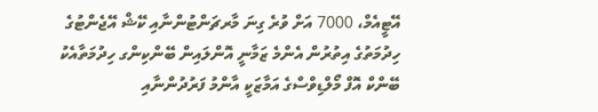އޭޓީއެމް، 7000 އަށް ވުރެ ގިނަ މާރޗަންޓުންނާއި ކޭޝް އޭޖެންޓުގެ ހިދުމަތުގެ އިތުރުން އެންމެ ޒަމާނީ އޮންލައިން ބޭންކިންގ ހިދުމަތާއެކު ބޭންކް އޮފް މޯލްޑިވްސްގެ އަމާޒަކީ އާންމު ފަރުދުންނާއި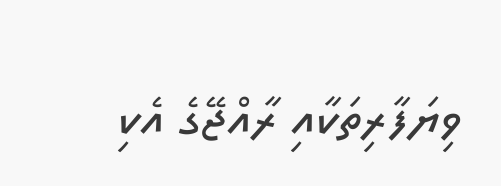ވިޔަފާރިތަކާއި ރާއްޖޭގެ އެކި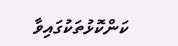ކަންކޮޅުތަކުގައިވާ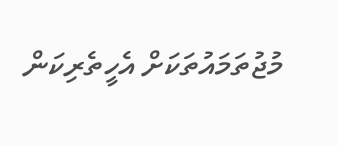މުޖުތަމައުތަކަށް އެހީތެރިކަން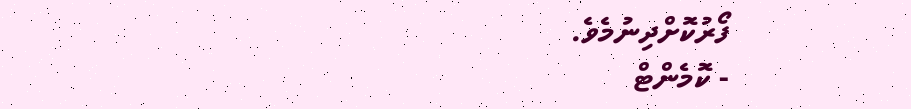ފޯރުކޮށްދިނުމެވެ.
- ކޮމެންޓް